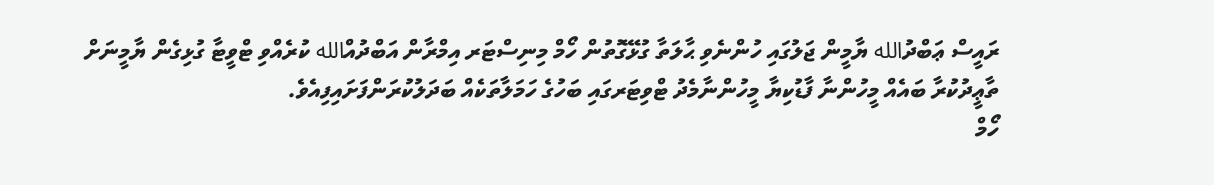ރައީސް ޢަބްދުالله ޔާމީން ޖަލުގައި ހުންނެވި ޙާލަތާ ގުޅޭގޮތުން ހޯމް މިނިސްޓަރ އިމްރާން އަބްދުއްالله ކުރެއްވި ޓްވީޓާ ގުޅިގެން ޔާމީނަށް ތާޢީދުކުރާ ބައެއް މީހުންނާ ފާޑުކިޔާ މީހުންނާމެދު ޓްވިޓަރގައި ބަހުގެ ހަމަލާތަކެއް ބަދަލުކުރަންފަށައިފިއެވެ.
ހޯމް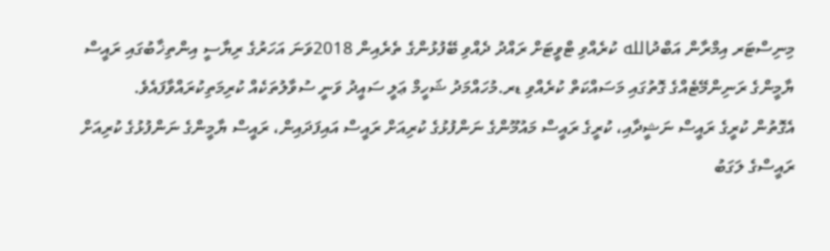މިނިސްޓަރ އިމްރާން އަބްދުالله ކުރެއްވި ޓްވީޓަށް ރައްދު ދެއްވި ބޭފުޅުންގެ ތެރެއިން 2018ވަނަ އަހަރުގެ ރިޔާސީ އިންތިޚާބުގައި ރައީސް ޔާމީންގެ ރަނިންމޭޓެއްގެ ގޮތުގައި މަސައްކަތް ކުރެއްވި ޑރ.މުހައްމަދު ޝަހީމް ޢަލީ ސައީދު ވަނީ ސުވާލުތަކެއް ކުރިމަތިކުރައްވާފައެވެ.
އެގޮތުން ކުރީގެ ރައީސް ނަޝީދާއި، ކުރީގެ ރައީސް މައުމޫންގެ ނަންފުޅުގެ ކުރިއަށް ރައީސް އައިފަދައިން، ރައީސް ޔާމީންގެ ނަންފުޅުގެ ކުރިއަށް ރައީސްގެ ލަގަބު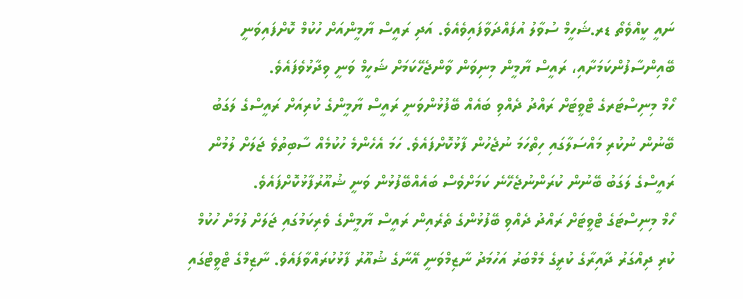ނައީ ކީއްވެތޯ ޑރ.ޝަހީމް ސުވާލު އުފައްދަވާފައިވެއެވެ. އަދި ރައީސް ޔާމީންއަށް ހުކުމް ކޮށްފައިވަނީ ބޭއިންސާފުންކަމަށާއި، ރައީސް ޔާމީން މިނިވަން ވާންޖެހޭކަމަށް ޝަހީމް ވަނީ ވިދާޅުވެފައެވެ.
ހޯމް މިނިސްޓަރގެ ޓްވީޓަށް ރައްދު ދެއްވި ބައެއް ބޭފުޅުންވަނީ ރައީސް ޔާމީންގެ ކުރިއަށް ރައީސްގެ ލަގަބު ބޭނުން ނުކުރި މައްސަލާގައި ހިތްހަމަ ނުޖެހުން ފާޅުކޮށްފައެވެ. ހަމަ އެހެންމެ ހުކުމެއް ސާބިތުވެ ޖަލަށް ލުމުން ރައީސްގެ ލަގަބު ބޭނުން ކުރަންނުޖެހޭނެ ކަމަށްވެސް ބައެއްބޭފުޅުން ވަނީ ޝުއޫރުފާޅުކޮށްފައެވެ.
ހޯމް މިނިސްޓަގެ ޓްވީޓަށް ރައްދު ދެއްވި ބޭފުޅުންގެ ތެރެއިން ރައީސް ޔާމީންގެ ވެރިކަމުގައި ޖަލަށް ލުމަށް ހުކުމް ކުރި ދިއްގަރު ދާއިރާގެ ކުރީގެ މެމްބަރު އަހުމަދު ނާޒިމްވަނީ އޭނާގެ ޝުއޫރު ފާޅުކުރައްވާފައެވެ. ނާޒިމްގެ ޓްވީޓްގައި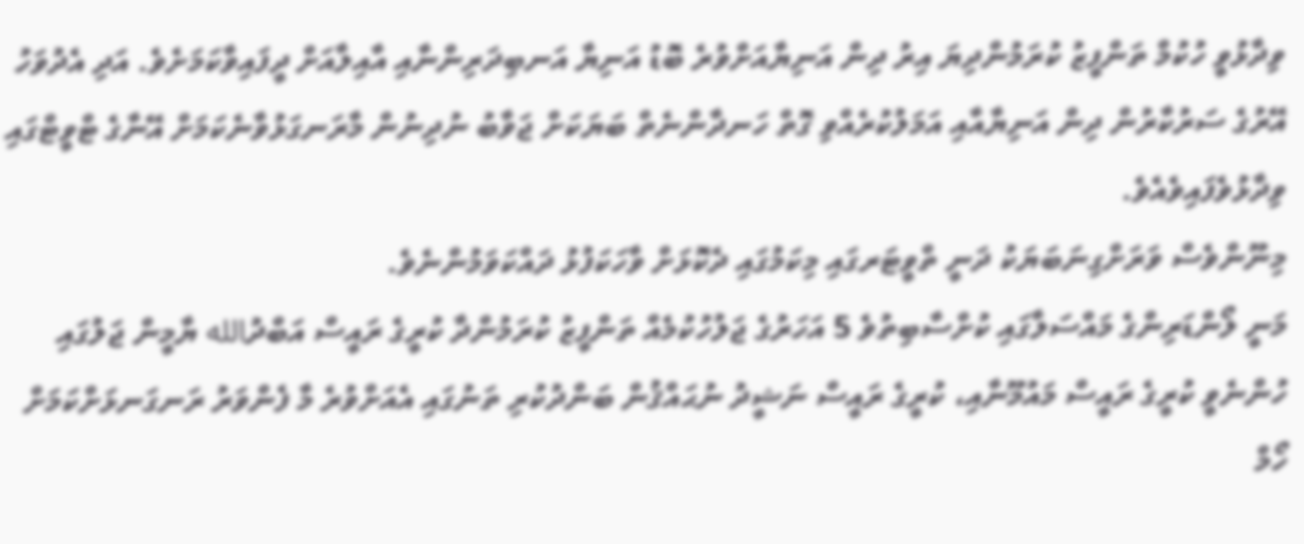ވިދާޅުވީ ހުކުމް ތަންފީޒު ކުރަމުންދިޔަ އިރު ދިން އަނިޔާއަށްވުރެ ބޮޑު އަނިޔާ އަނބިދަރިންނާއި އާއިލާއަށް ދީފައިވާކަމަށެވެ. އަދި އެދުވަހު އޭރުގެ ސަރުކާރުން ދިން އަނިޔާއާއި އަމަލުކުރެއްވި ގޮތް ހަނދާންނެތް ބަޔަކަށް ޖަވާބު ނުދިނުން މާރަނގަޅުވާނެކަމަށް އޭނާގެ ޓްވީޓްގައި ވިދާޅުވެފައިވެއެވެ.
މިނޫންވެސް ވަރަށްގިނަބަޔަކު ދަނީ ތްވީޓަރގައި މިކަމުގައި ދެކޮޅަށް ވާހަކަފުޅު ދައްކަވަމުންނެވެ.
މަނީ ލޯންޑަރިންގެ މައްސަލާގައި ކުށްސާބިތުވެ 5 އަހަރުގެ ޖަލުހުކުމެއް ތަންފީޒު ކުރަމުންދާ ކުރީގެ ރައީސް އަބްދުالله ޔާމީން ޖަލުގައި ހުންނެވީ ކުރީގެ ރައީސް މައުމޫނާއި، ކުރީގެ ރައީސް ނަޝީދު ނުޙައްޤުން ބަންދުކުރި ތަނުގައި އެއަށްވުރެ މާ ފެންވަރު ރަނގަނޅަށްކަމަށް ހޯމް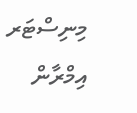މިނިސްޓަރ އިމްރާން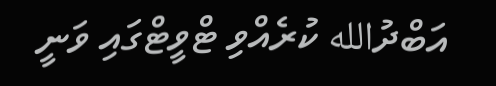އަބްދުالله ކުރެއްވި ޓްވީޓްގައި ވަނީ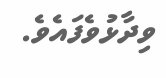ވިދާޅުވެފައެވެ.